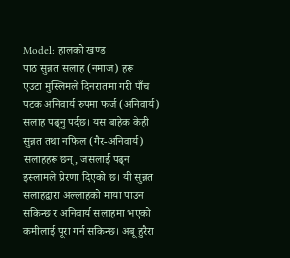Model: हालको खण्ड
पाठ सुन्नत सलाह (नमाज) हरू
एउटा मुस्लिमले दिनरातमा गरी पाँच पटक अनिवार्य रुपमा फर्ज (अनिवार्य) सलाह पढ्नु पर्दछ। यस बाहेक केही सुन्नत तथा नफिल (गैर-अनिवार्य) सलाहहरू छन्, जसलाई पढ्न इस्लामले प्रेरणा दिएको छ। यी सुन्नत सलाहद्वारा अल्लाहको माया पाउन सकिन्छ र अनिवार्य सलाहमा भएको कमीलाई पूरा गर्न सकिन्छ। अबू हुरैरा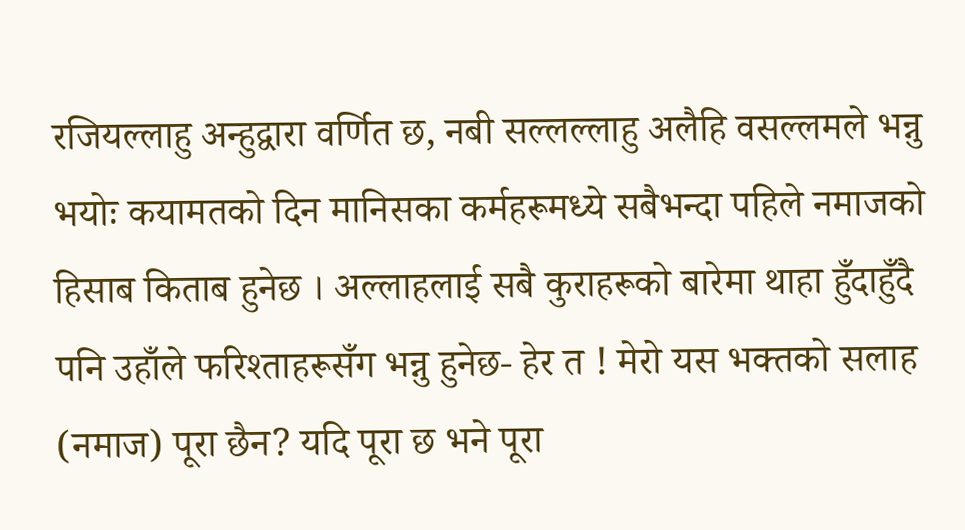रजियल्लाहु अन्हुद्वारा वर्णित छ, नबी सल्लल्लाहु अलैहि वसल्लमले भन्नु भयोः कयामतको दिन मानिसका कर्महरूमध्ये सबैभन्दा पहिले नमाजको हिसाब किताब हुनेछ । अल्लाहलाई सबै कुराहरूको बारेमा थाहा हुँदाहुँदै पनि उहाँले फरिश्ताहरूसँग भन्नु हुनेछ- हेर त ! मेरो यस भक्तको सलाह (नमाज) पूरा छैन? यदि पूरा छ भने पूरा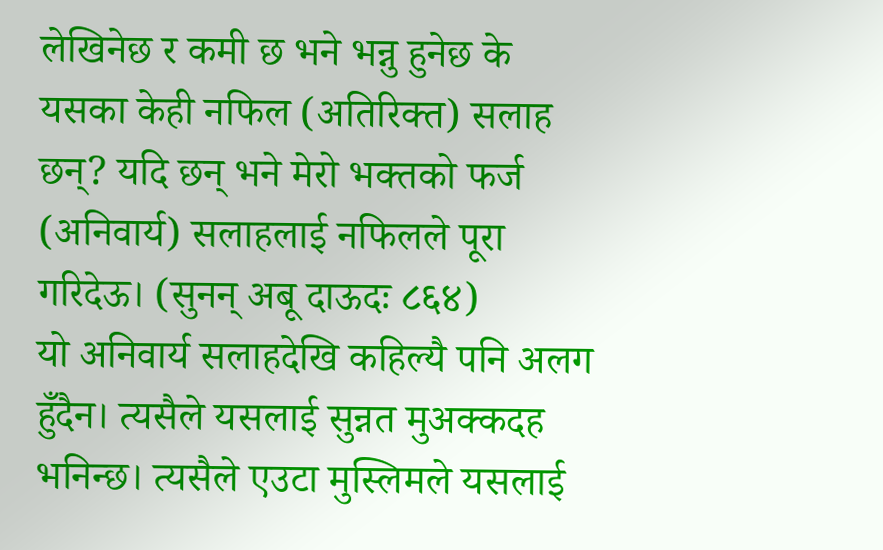लेखिनेछ र कमी छ भने भन्नु हुनेछ के यसका केही नफिल (अतिरिक्त) सलाह छन्? यदि छन् भने मेरो भक्तको फर्ज (अनिवार्य) सलाहलाई नफिलले पूरा गरिदेऊ। (सुनन् अबू दाऊदः ८६४)
यो अनिवार्य सलाहदेखि कहिल्यै पनि अलग हुँदैन। त्यसैले यसलाई सुन्नत मुअक्कदह भनिन्छ। त्यसैले एउटा मुस्लिमले यसलाई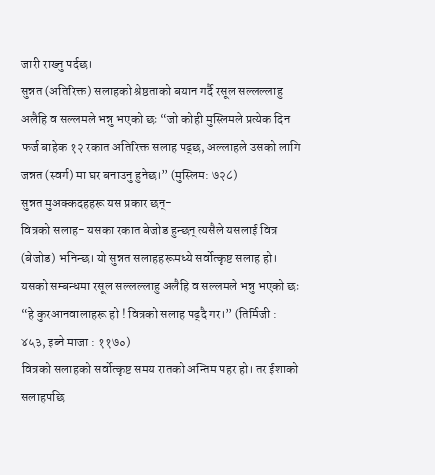जारी राख्नु पर्दछ।
सुन्नत (अतिरिक्त) सलाहको श्रेष्ठताको बयान गर्दै रसूल सल्लल्लाहु अलैहि व सल्लमले भन्नु भएको छः “जो कोही मुस्लिमले प्रत्येक दिन फर्ज बाहेक १२ रकात अतिरिक्त सलाह पढ्छ, अल्लाहले उसको लागि जन्नत (स्वर्ग) मा घर बनाउनु हुनेछ।” (मुस्लिम: ७२८)
सुन्नत मुअक्कदहहरू यस प्रकार छन्-
वित्रको सलाह- यसका रकात बेजोड हुन्छन् त्यसैले यसलाई वित्र (बेजोड) भनिन्छ। यो सुन्नत सलाहहरूमध्ये सर्वोत्कृष्ट सलाह हो। यसको सम्बन्धमा रसूल सल्लल्लाहु अलैहि व सल्लमले भन्नु भएको छः “हे कुरआनवालाहरू हो ! वित्रको सलाह पढ्दै गर।” (तिर्मिजी : ४५३, इब्ने माजा : ११७०)
वित्रको सलाहको सर्वोत्कृष्ट समय रातको अन्तिम पहर हो। तर ईशाको सलाहपछि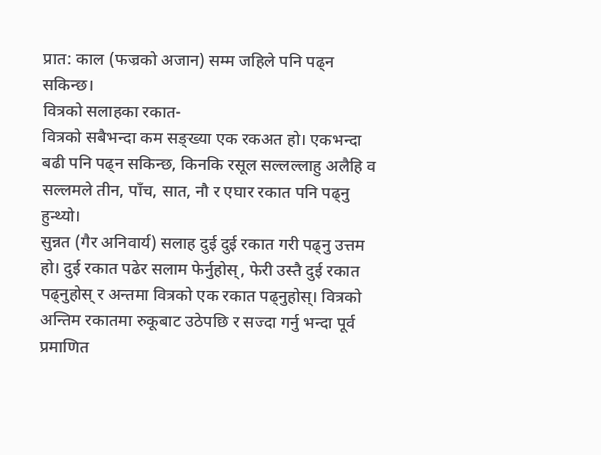प्रात: काल (फज्रको अजान) सम्म जहिले पनि पढ्न सकिन्छ।
वित्रको सलाहका रकात-
वित्रको सबैभन्दा कम सङ्ख्या एक रकअत हो। एकभन्दा बढी पनि पढ्न सकिन्छ, किनकि रसूल सल्लल्लाहु अलैहि व सल्लमले तीन, पाँच, सात, नौ र एघार रकात पनि पढ्नु हुन्थ्यो।
सुन्नत (गैर अनिवार्य) सलाह दुई दुई रकात गरी पढ्नु उत्तम हो। दुई रकात पढेर सलाम फेर्नुहोस्, फेरी उस्तै दुई रकात पढ्नुहोस् र अन्तमा वित्रको एक रकात पढ्नुहोस्। वित्रको अन्तिम रकातमा रुकूबाट उठेपछि र सज्दा गर्नु भन्दा पूर्व प्रमाणित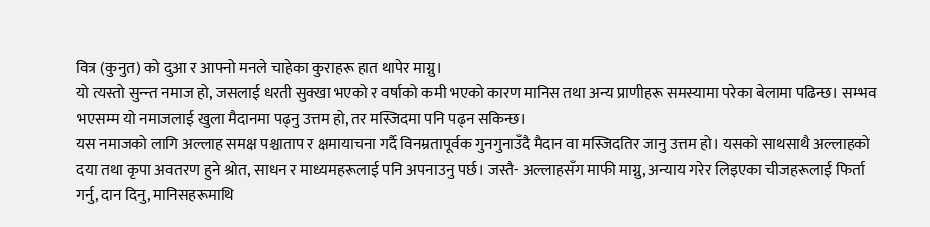वित्र (कुनुत) को दुआ र आफ्नो मनले चाहेका कुराहरू हात थापेर माग्नु।
यो त्यस्तो सुन्न्त नमाज हो, जसलाई धरती सुक्खा भएको र वर्षाको कमी भएको कारण मानिस तथा अन्य प्राणीहरू समस्यामा परेका बेलामा पढिन्छ। सम्भव भएसम्म यो नमाजलाई खुला मैदानमा पढ्नु उत्तम हो, तर मस्जिदमा पनि पढ्न सकिन्छ।
यस नमाजको लागि अल्लाह समक्ष पश्चाताप र क्षमायाचना गर्दै विनम्रतापूर्वक गुनगुनाउँदै मैदान वा मस्जिदतिर जानु उत्तम हो। यसको साथसाथै अल्लाहको दया तथा कृपा अवतरण हुने श्रोत, साधन र माध्यमहरूलाई पनि अपनाउनु पर्छ। जस्तै- अल्लाहसँग माफी माग्नु, अन्याय गरेर लिइएका चीजहरूलाई फिर्ता गर्नु, दान दिनु, मानिसहरूमाथि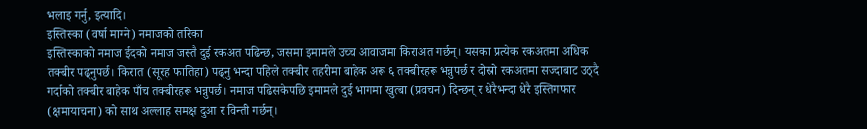भलाइ गर्नु, इत्यादि।
इस्तिस्का (वर्षा माग्ने) नमाजको तरिका
इस्तिस्काको नमाज ईदको नमाज जस्तै दुई रकअत पढिन्छ, जसमा इमामले उच्च आवाजमा किराअत गर्छन्। यसका प्रत्येक रकअतमा अधिक तक्बीर पढ्नुपर्छ। किरात (सूरह फातिहा) पढ्नु भन्दा पहिले तक्बीर तहरीमा बाहेक अरू ६ तक्बीरहरू भन्नुपर्छ र दोस्रो रकअतमा सज्दाबाट उठ्दै गर्दाको तक्बीर बाहेक पाँच तक्बीरहरू भन्नुपर्छ। नमाज पढिसकेपछि इमामले दुई भागमा खुत्बा (प्रवचन) दिन्छन् र धेरैभन्दा धेरै इस्तिगफार (क्षमायाचना) को साथ अल्लाह समक्ष दुआ र विन्ती गर्छन्।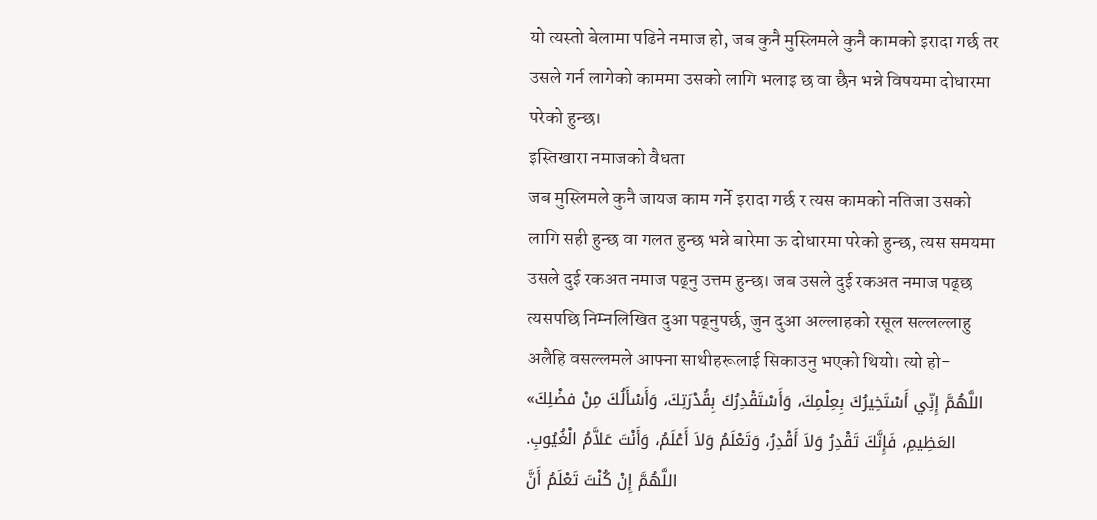यो त्यस्तो बेलामा पढिने नमाज हो, जब कुनै मुस्लिमले कुनै कामको इरादा गर्छ तर उसले गर्न लागेको काममा उसको लागि भलाइ छ वा छैन भन्ने विषयमा दोधारमा परेको हुन्छ।
इस्तिखारा नमाजको वैधता
जब मुस्लिमले कुनै जायज काम गर्ने इरादा गर्छ र त्यस कामको नतिजा उसको लागि सही हुन्छ वा गलत हुन्छ भन्ने बारेमा ऊ दोधारमा परेको हुन्छ, त्यस समयमा उसले दुई रकअत नमाज पढ्नु उत्तम हुन्छ। जब उसले दुई रकअत नमाज पढ्छ त्यसपछि निम्नलिखित दुआ पढ्नुपर्छ, जुन दुआ अल्लाहको रसूल सल्लल्लाहु अलैहि वसल्लमले आफ्ना साथीहरूलाई सिकाउनु भएको थियो। त्यो हो- «اللَّهُمَّ إِنِّي أَسْتَخِيرُكَ بِعِلْمِكَ، وَأَسْتَقْدِرُكَ بِقُدْرَتِكَ، وَأَسْأَلُكَ مِنْ فضْلِكَ العَظِيمِ، فَإِنَّكَ تَقْدِرُ وَلاَ أَقْدِرُ، وَتَعْلَمُ وَلاَ أَعْلَمُ، وَأَنْتَ عَلاَّمُ الْغُيُوبِ. اللَّهُمَّ إِنْ كُنْتَ تَعْلَمُ أَنَّ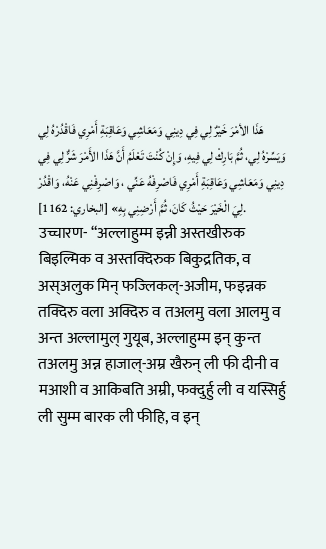هَذَا الأمْرَ خَيْرٌ لِي فِي دِينِي وَمَعَاشِي وَعَاقِبَةِ أَمْرِي فَاقْدُرْهُ لِي وَيَسِّرْهُ لِي، ثُمَّ بَارِكْ لِي فِيهِ، وَإِنْ كُنْتَ تَعْلَمُ أَنَّ هَذَا الأَمْرَ شَرٌّ لِي فِي دِينِي وَمَعَاشِي وَعَاقِبَةِ أَمْرِي فَاصْرِفْهُ عَنِّي ، وَاصْرِفْنِي عَنْهُ، وَاقْدُرْ لِيَ الْخَيْرَ حَيْثُ كَانَ، ثُمَّ أَرْضِنِي بِهِ» [البخاري: 1162]. उच्चारण- “अल्लाहुम्म इन्नी अस्तखीरुक बिइल्मिक व अस्तक्दिरुक बिकुद्रतिक, व अस्अलुक मिन् फज्लिकल्-अजीम, फइन्नक तक्दिरु वला अक्दिरु व तअलमु वला आलमु व अन्त अल्लामुल् गुयूब, अल्लाहुम्म इन् कुन्त तअलमु अन्न हाजाल्-अम्र खैरुन् ली फी दीनी व मआशी व आकिबति अम्री, फक्दुर्हु ली व यस्सिर्हु ली सुम्म बारक ली फीहि, व इन्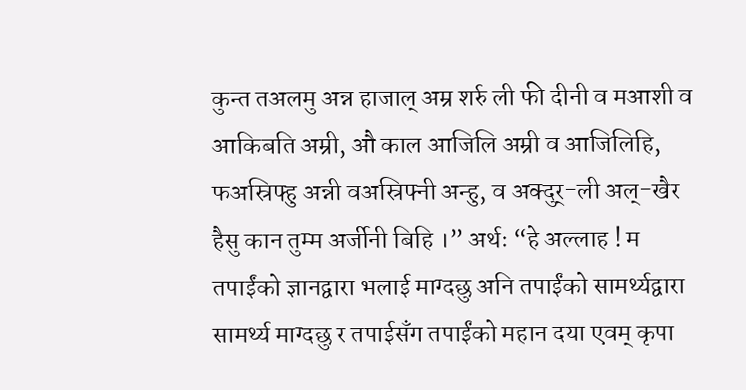कुन्त तअलमु अन्न हाजाल् अम्र शर्रु ली फी दीनी व मआशी व आकिबति अम्री, औ काल आजिलि अम्री व आजिलिहि, फअस्रिफ्हु अन्नी वअस्रिफ्नी अन्हु, व अक्दुर्-ली अल्-खैर हैसु कान तुम्म अर्जीनी बिहि ।” अर्थः “हे अल्लाह ! म तपाईंको ज्ञानद्वारा भलाई माग्दछु अनि तपाईंको सामर्थ्यद्वारा सामर्थ्य माग्दछु र तपाईसँग तपाईंको महान दया एवम् कृपा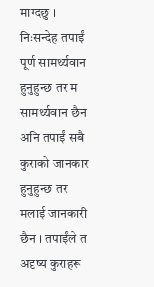माग्दछु । निःसन्देह तपाईं पूर्ण सामर्थ्यवान हुनुहुन्छ तर म सामर्थ्यवान छैन अनि तपाईं सबै कुराको जानकार हुनुहुन्छ तर मलाई जानकारी छैन । तपाईंले त अदृष्य कुराहरू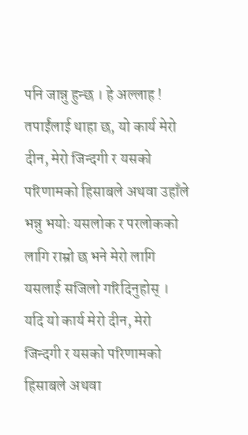पनि जान्नु हुन्छ । हे अल्लाह ! तपाईंलाई थाहा छ, यो कार्य मेरो दीन, मेरो जिन्दगी र यसको परिणामको हिसाबले अथवा उहाँले भन्नु भयोः यसलोक र परलोकको लागि राम्रो छ भने मेरो लागि यसलाई सजिलो गरिदिनुहोस् । यदि यो कार्य मेरो दीन, मेरो जिन्दगी र यसको परिणामको हिसाबले अथवा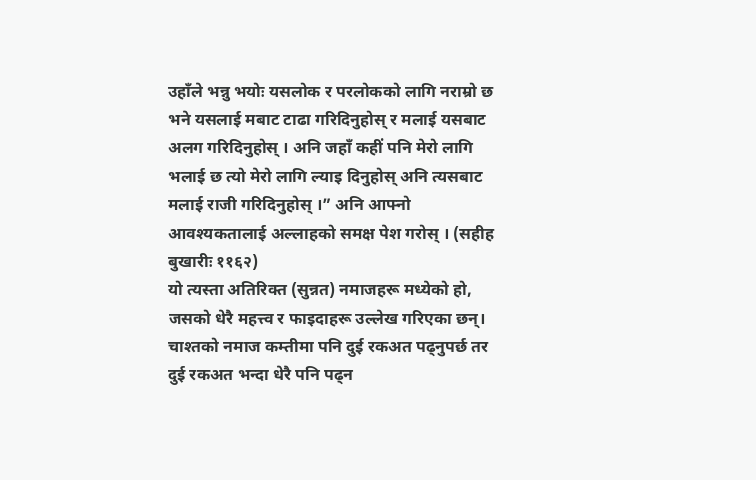उहाँले भन्नु भयोः यसलोक र परलोकको लागि नराम्रो छ भने यसलाई मबाट टाढा गरिदिनुहोस् र मलाई यसबाट अलग गरिदिनुहोस् । अनि जहाँ कहीं पनि मेरो लागि भलाई छ त्यो मेरो लागि ल्याइ दिनुहोस् अनि त्यसबाट मलाई राजी गरिदिनुहोस् ।” अनि आफ्नो आवश्यकतालाई अल्लाहको समक्ष पेश गरोस् । (सहीह बुखारीः ११६२)
यो त्यस्ता अतिरिक्त (सुन्नत) नमाजहरू मध्येको हो, जसको धेरै महत्त्व र फाइदाहरू उल्लेख गरिएका छन्। चाश्तको नमाज कम्तीमा पनि दुई रकअत पढ्नुपर्छ तर दुई रकअत भन्दा धेरै पनि पढ्न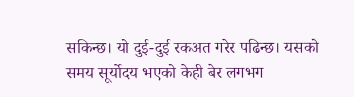सकिन्छ। यो दुई-दुई रकअत गरेर पढिन्छ। यसको समय सूर्योदय भएको केही बेर लगभग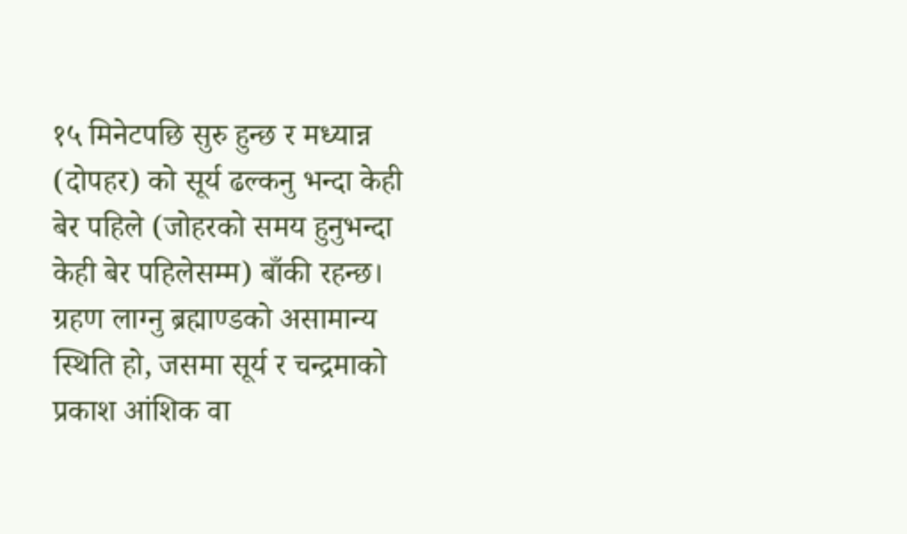१५ मिनेटपछि सुरु हुन्छ र मध्यान्न (दोपहर) को सूर्य ढल्कनु भन्दा केही बेर पहिले (जोहरको समय हुनुभन्दा केही बेर पहिलेसम्म) बाँकी रहन्छ।
ग्रहण लाग्नु ब्रह्माण्डको असामान्य स्थिति हो, जसमा सूर्य र चन्द्रमाको प्रकाश आंशिक वा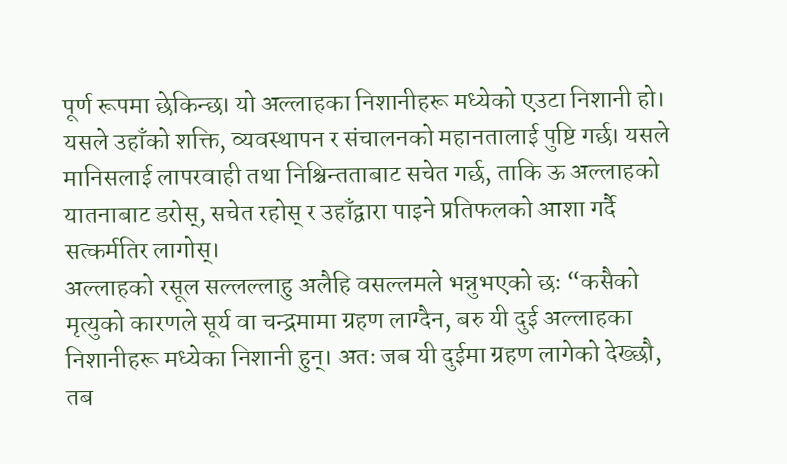पूर्ण रूपमा छेकिन्छ। यो अल्लाहका निशानीहरू मध्येको एउटा निशानी हो। यसले उहाँको शक्ति, व्यवस्थापन र संचालनको महानतालाई पुष्टि गर्छ। यसले मानिसलाई लापरवाही तथा निश्चिन्तताबाट सचेत गर्छ, ताकि ऊ अल्लाहको यातनाबाट डरोस्, सचेत रहोस् र उहाँद्वारा पाइने प्रतिफलको आशा गर्दै सत्कर्मतिर लागोस्।
अल्लाहको रसूल सल्लल्लाहु अलैहि वसल्लमले भन्नुभएको छः “कसैको मृत्युको कारणले सूर्य वा चन्द्रमामा ग्रहण लाग्दैन, बरु यी दुई अल्लाहका निशानीहरू मध्येका निशानी हुन्। अतः जब यी दुईमा ग्रहण लागेको देख्छौ, तब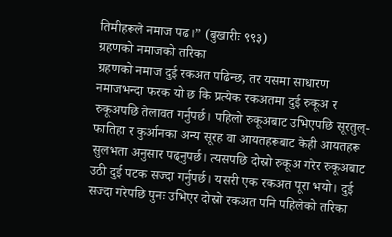तिमीहरूले नमाज पढ।” (बुखारीः ९९३)
ग्रहणको नमाजको तरिका
ग्रहणको नमाज दुई रकअत पढिन्छ, तर यसमा साधारण नमाजभन्दा फरक यो छ कि प्रत्येक रकअतमा दुई रुकूअ र रुकूअपछि तेलावत गर्नुपर्छ। पहिलो रुकूअबाट उभिएपछि सूरतुल्-फातिहा र कुर्आनका अन्य सूरह वा आयतहरूबाट केही आयतहरू सुलभता अनुसार पढ्नुपर्छ। त्यसपछि दोस्रो रुकूअ गरेर रुकूअबाट उठी दुई पटक सज्दा गर्नुपर्छ। यसरी एक रकअत पूरा भयो। दुई सज्दा गरेपछि पुनः उभिएर दोस्रो रकअत पनि पहिलेको तरिका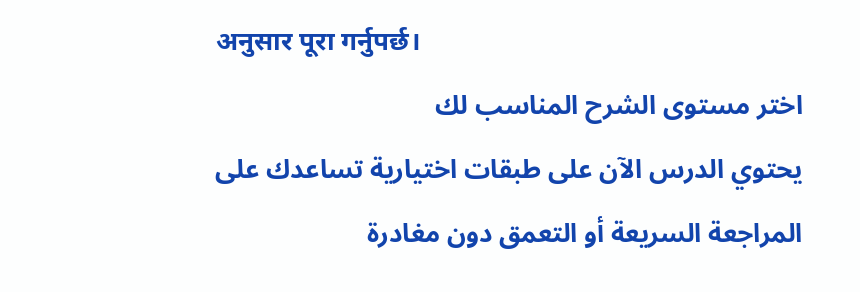अनुसार पूरा गर्नुपर्छ।
اختر مستوى الشرح المناسب لك
يحتوي الدرس الآن على طبقات اختيارية تساعدك على المراجعة السريعة أو التعمق دون مغادرة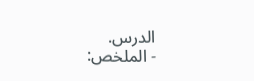الدرس.
- الملخص: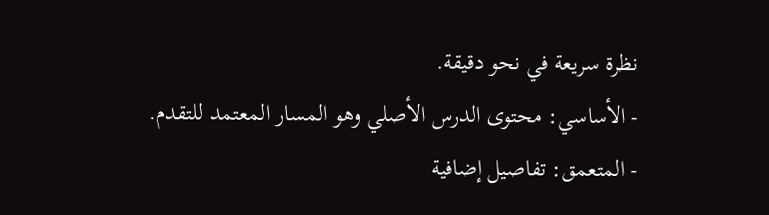نظرة سريعة في نحو دقيقة.
- الأساسي: محتوى الدرس الأصلي وهو المسار المعتمد للتقدم.
- المتعمق: تفاصيل إضافية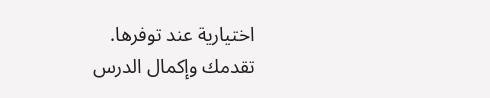اختيارية عند توفرها.
تقدمك وإكمال الدرس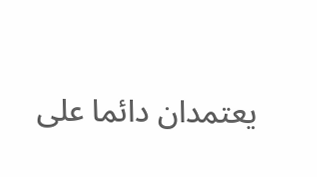يعتمدان دائما على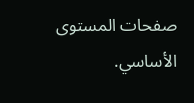صفحات المستوى الأساسي.